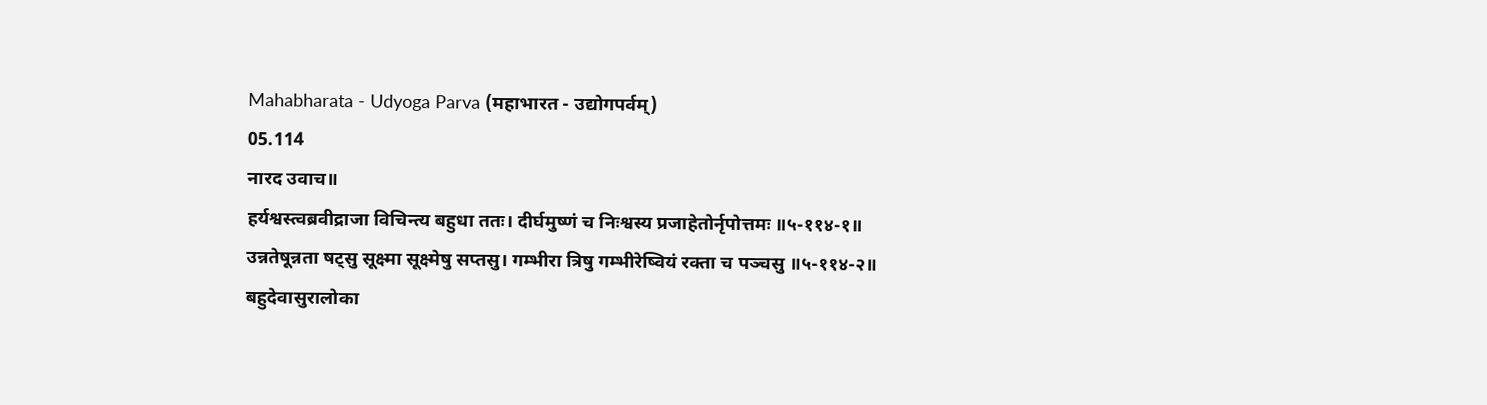Mahabharata - Udyoga Parva (महाभारत - उद्योगपर्वम्)
05.114
नारद उवाच॥
हर्यश्वस्त्वब्रवीद्राजा विचिन्त्य बहुधा ततः। दीर्घमुष्णं च निःश्वस्य प्रजाहेतोर्नृपोत्तमः ॥५-११४-१॥
उन्नतेषून्नता षट्सु सूक्ष्मा सूक्ष्मेषु सप्तसु। गम्भीरा त्रिषु गम्भीरेष्वियं रक्ता च पञ्चसु ॥५-११४-२॥
बहुदेवासुरालोका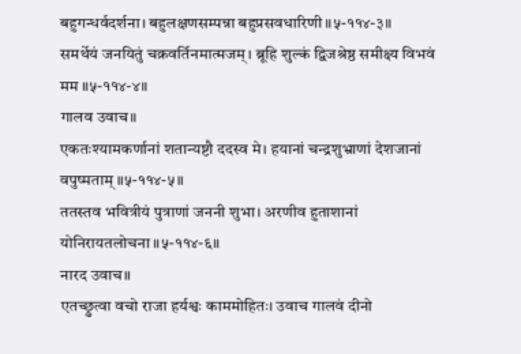बहुगन्धर्वदर्शना। बहुलक्षणसम्पन्ना बहुप्रसवधारिणी ॥५-११४-३॥
समर्थेयं जनयितुं चक्रवर्तिनमात्मजम्। ब्रूहि शुल्कं द्विजश्रेष्ठ समीक्ष्य विभवं मम ॥५-११४-४॥
गालव उवाच॥
एकतःश्यामकर्णानां शतान्यष्टौ ददस्व मे। हयानां चन्द्रशुभ्राणां देशजानां वपुष्मताम् ॥५-११४-५॥
ततस्तव भवित्रीयं पुत्राणां जननी शुभा। अरणीव हुताशानां योनिरायतलोचना ॥५-११४-६॥
नारद उवाच॥
एतच्छ्रुत्वा वचो राजा हर्यश्वः काममोहितः। उवाच गालवं दीनो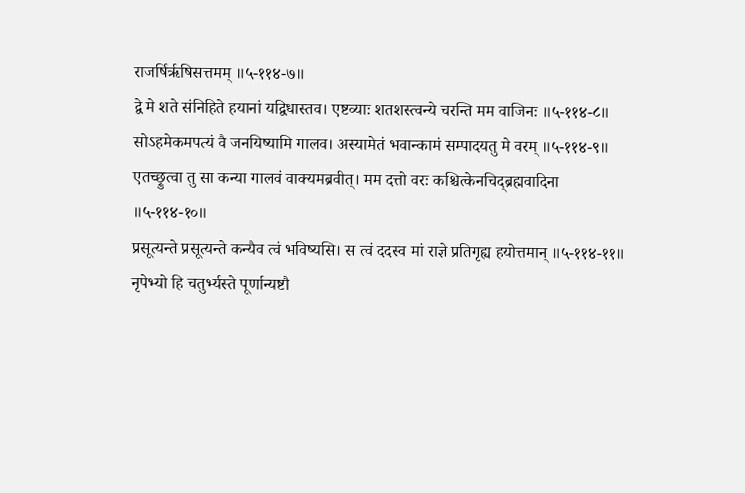राजर्षिरृषिसत्तमम् ॥५-११४-७॥
द्वे मे शते संनिहिते हयानां यद्विधास्तव। एष्टव्याः शतशस्त्वन्ये चरन्ति मम वाजिनः ॥५-११४-८॥
सोऽहमेकमपत्यं वै जनयिष्यामि गालव। अस्यामेतं भवान्कामं सम्पादयतु मे वरम् ॥५-११४-९॥
एतच्छ्रुत्वा तु सा कन्या गालवं वाक्यमब्रवीत्। मम दत्तो वरः कश्चित्केनचिद्ब्रह्मवादिना ॥५-११४-१०॥
प्रसूत्यन्ते प्रसूत्यन्ते कन्यैव त्वं भविष्यसि। स त्वं ददस्व मां राज्ञे प्रतिगृह्य हयोत्तमान् ॥५-११४-११॥
नृपेभ्यो हि चतुर्भ्यस्ते पूर्णान्यष्टौ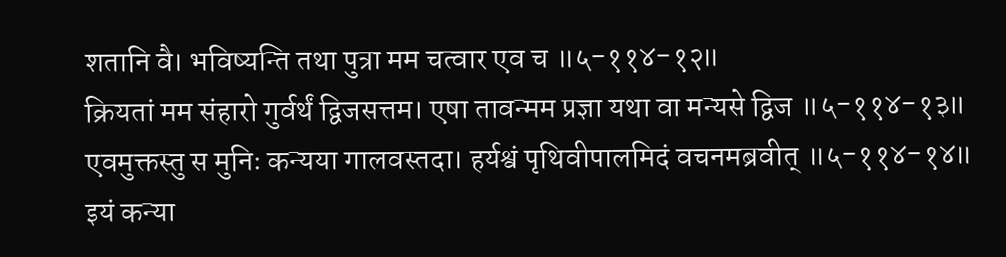शतानि वै। भविष्यन्ति तथा पुत्रा मम चत्वार एव च ॥५-११४-१२॥
क्रियतां मम संहारो गुर्वर्थं द्विजसत्तम। एषा तावन्मम प्रज्ञा यथा वा मन्यसे द्विज ॥५-११४-१३॥
एवमुक्तस्तु स मुनिः कन्यया गालवस्तदा। हर्यश्वं पृथिवीपालमिदं वचनमब्रवीत् ॥५-११४-१४॥
इयं कन्या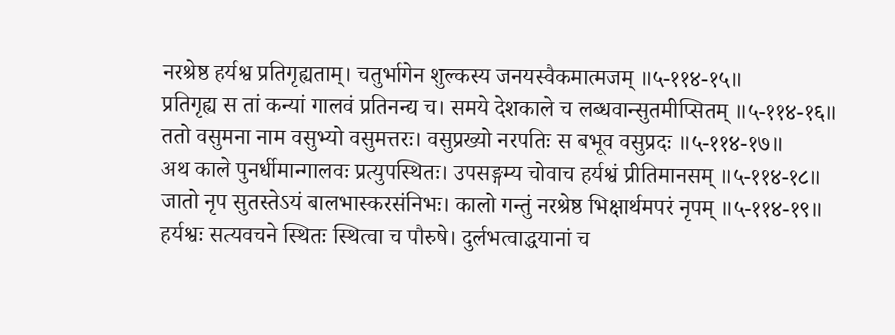नरश्रेष्ठ हर्यश्व प्रतिगृह्यताम्। चतुर्भागेन शुल्कस्य जनयस्वैकमात्मजम् ॥५-११४-१५॥
प्रतिगृह्य स तां कन्यां गालवं प्रतिनन्द्य च। समये देशकाले च लब्धवान्सुतमीप्सितम् ॥५-११४-१६॥
ततो वसुमना नाम वसुभ्यो वसुमत्तरः। वसुप्रख्यो नरपतिः स बभूव वसुप्रदः ॥५-११४-१७॥
अथ काले पुनर्धीमान्गालवः प्रत्युपस्थितः। उपसङ्गम्य चोवाच हर्यश्वं प्रीतिमानसम् ॥५-११४-१८॥
जातो नृप सुतस्तेऽयं बालभास्करसंनिभः। कालो गन्तुं नरश्रेष्ठ भिक्षार्थमपरं नृपम् ॥५-११४-१९॥
हर्यश्वः सत्यवचने स्थितः स्थित्वा च पौरुषे। दुर्लभत्वाद्धयानां च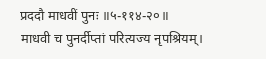प्रददौ माधवीं पुनः ॥५-११४-२०॥
माधवी च पुनर्दीप्तां परित्यज्य नृपश्रियम्।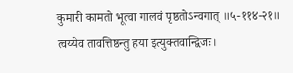कुमारी कामतो भूत्वा गालवं पृष्ठतोऽन्वगात् ॥५-११४-२१॥
त्वय्येव तावत्तिष्ठन्तु हया इत्युक्तवान्द्विजः।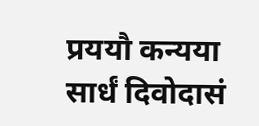प्रययौ कन्यया सार्धं दिवोदासं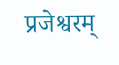प्रजेश्वरम्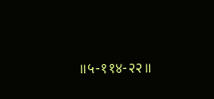॥५-११४-२२॥